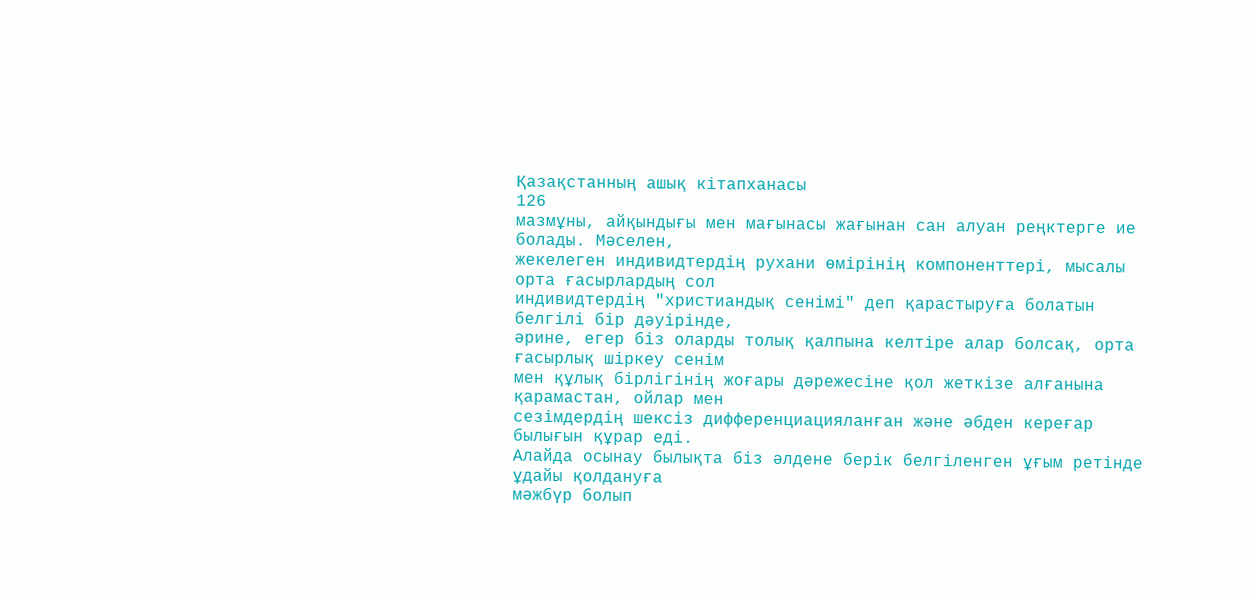Қазақстанның ашық кітапханасы
126
мазмұны, айқындығы мен мағынасы жағынан сан алуан реңктерге ие болады. Мәселен,
жекелеген индивидтердің рухани өмірінің компоненттері, мысалы орта ғасырлардың сол
индивидтердің "христиандық сенімі" деп қарастыруға болатын белгілі бір дәуірінде,
әрине, егер біз оларды толық қалпына келтіре алар болсақ, орта ғасырлық шіркеу сенім
мен құлық бірлігінің жоғары дәрежесіне қол жеткізе алғанына қарамастан, ойлар мен
сезімдердің шексіз дифференциацияланған және әбден кереғар былығын құрар еді.
Алайда осынау былықта біз әлдене берік белгіленген ұғым ретінде ұдайы қолдануға
мәжбүр болып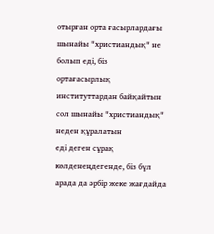отырған орта ғасырлардағы шынайы "христиандық" не болып еді, біз
ортағасырлық институттардан байқайтын сол шынайы "христиандық" неден құралатын
еді деген сұрақ көлденеңдегенде, біз бүл арада да әрбір жеке жағдайда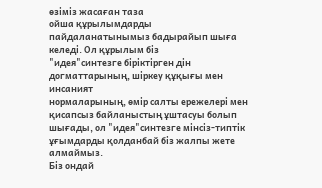өзіміз жасаған таза
ойша құрылымдарды пайдаланатынымыз бадырайып шыға келеді. Ол құрылым біз
"идея"синтезге біріктірген дін догматтарының, шіркеу құқығы мен инсаният
нормаларының, өмір салты ережелері мен қисапсыз байланыстың ұштасуы болып
шығады, ол "идея"синтезге мінсіз-типтік ұғымдарды қолданбай біз жалпы жете алмаймыз.
Біз ондай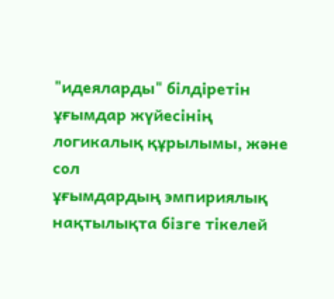"идеяларды" білдіретін ұғымдар жүйесінің логикалық құрылымы, және сол
ұғымдардың эмпириялық нақтылықта бізге тікелей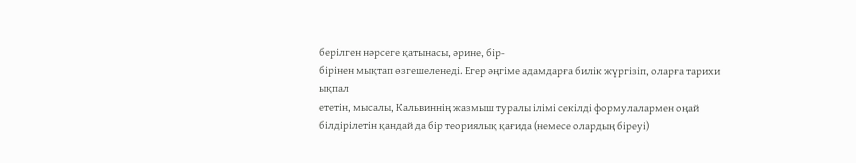берілген нәрсеге қатынасы, әрине, бір-
бірінен мықтап өзгешеленеді. Егер әңгіме адамдарға билік жүргізіп, оларға тарихи ықпал
ететін, мысалы, Кальвиннің жазмыш туралы ілімі секілді формулалармен оңай
білдірілетін қандай да бір теориялық қағида (немесе олардың біреуі)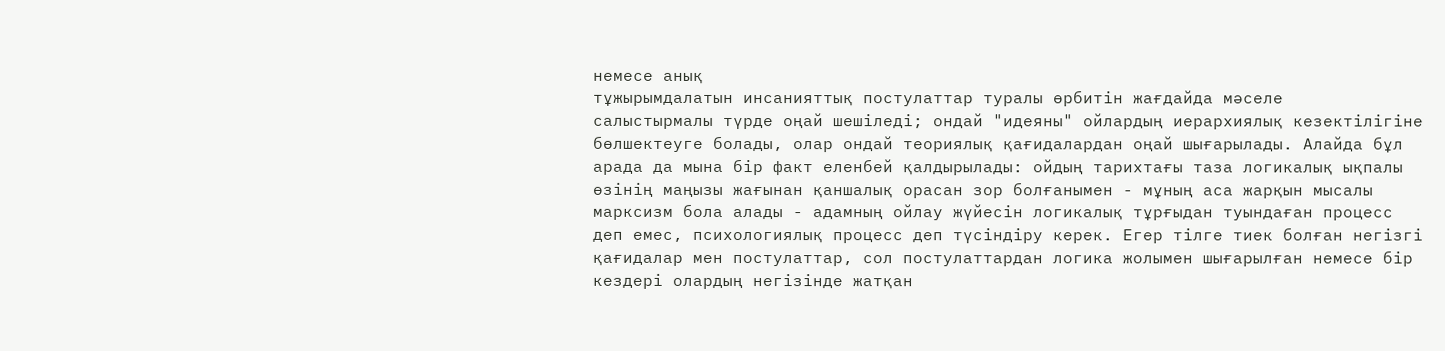немесе анық
тұжырымдалатын инсанияттық постулаттар туралы өрбитін жағдайда мәселе
салыстырмалы түрде оңай шешіледі; ондай "идеяны" ойлардың иерархиялық кезектілігіне
бөлшектеуге болады, олар ондай теориялық қағидалардан оңай шығарылады. Алайда бұл
арада да мына бір факт еленбей қалдырылады: ойдың тарихтағы таза логикалық ықпалы
өзінің маңызы жағынан қаншалық орасан зор болғанымен - мұның аса жарқын мысалы
марксизм бола алады - адамның ойлау жүйесін логикалық тұрғыдан туындаған процесс
деп емес, психологиялық процесс деп түсіндіру керек. Егер тілге тиек болған негізгі
қағидалар мен постулаттар, сол постулаттардан логика жолымен шығарылған немесе бір
кездері олардың негізінде жатқан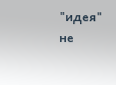"идея" не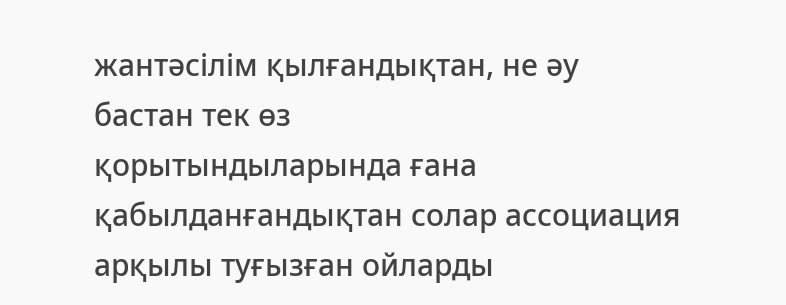жантәсілім қылғандықтан, не әу бастан тек өз
қорытындыларында ғана қабылданғандықтан солар ассоциация арқылы туғызған ойларды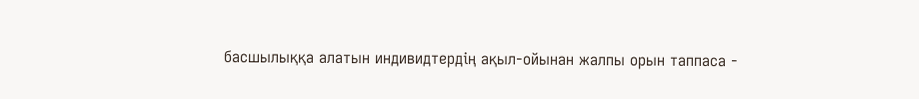басшылыққа алатын индивидтердің ақыл-ойынан жалпы орын таппаса -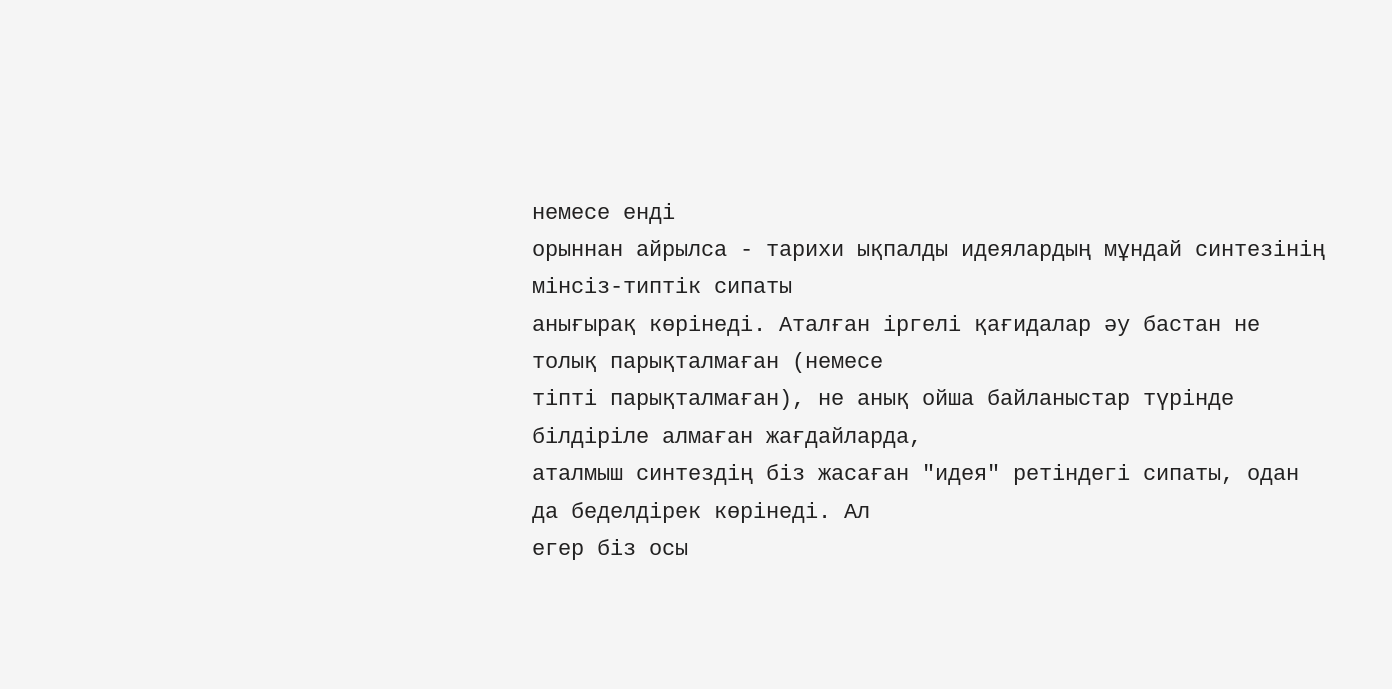немесе енді
орыннан айрылса - тарихи ықпалды идеялардың мұндай синтезінің мінсіз-типтік сипаты
анығырақ көрінеді. Аталған іргелі қағидалар әу бастан не толық парықталмаған (немесе
тіпті парықталмаған), не анық ойша байланыстар түрінде білдіріле алмаған жағдайларда,
аталмыш синтездің біз жасаған "идея" ретіндегі сипаты, одан да беделдірек көрінеді. Ал
егер біз осы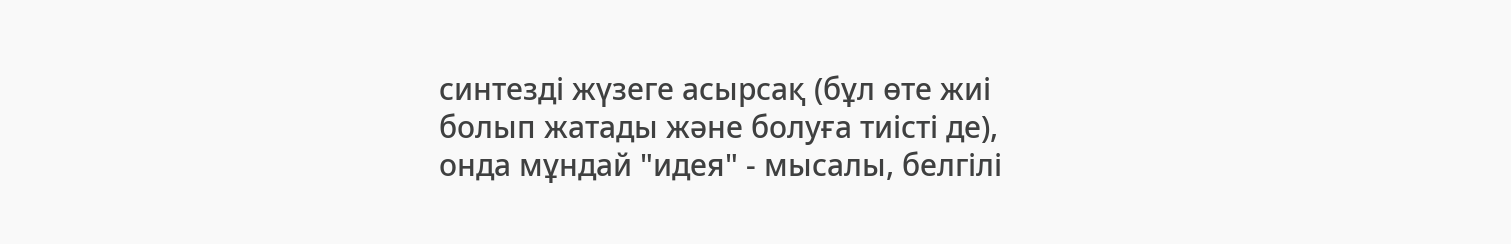синтезді жүзеге асырсақ (бұл өте жиі болып жатады және болуға тиісті де),
онда мұндай "идея" - мысалы, белгілі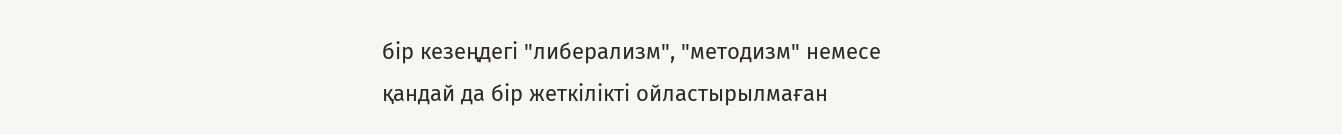бір кезеңдегі "либерализм", "методизм" немесе
қандай да бір жеткілікті ойластырылмаған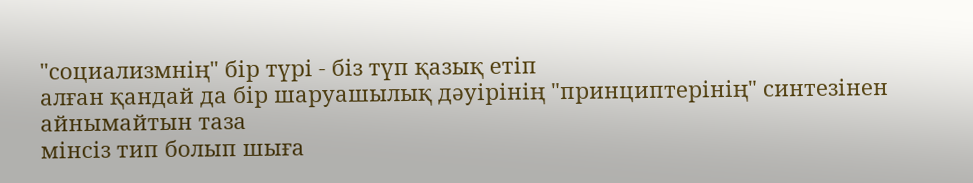"социализмнің" бір түрі - біз түп қазық етіп
алған қандай да бір шаруашылық дәуірінің "принциптерінің" синтезінен айнымайтын таза
мінсіз тип болып шыға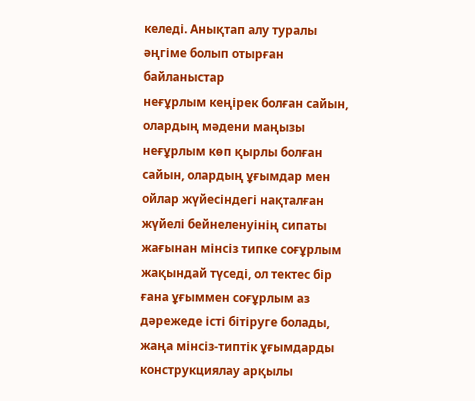келеді. Анықтап алу туралы әңгіме болып отырған байланыстар
неғұрлым кеңірек болған сайын, олардың мәдени маңызы неғұрлым көп қырлы болған
сайын, олардың ұғымдар мен ойлар жүйесіндегі нақталған жүйелі бейнеленуінің сипаты
жағынан мінсіз типке соғұрлым жақындай түседі, ол тектес бір ғана ұғыммен соғұрлым аз
дәрежеде істі бітіруге болады, жаңа мінсіз-типтік ұғымдарды конструкциялау арқылы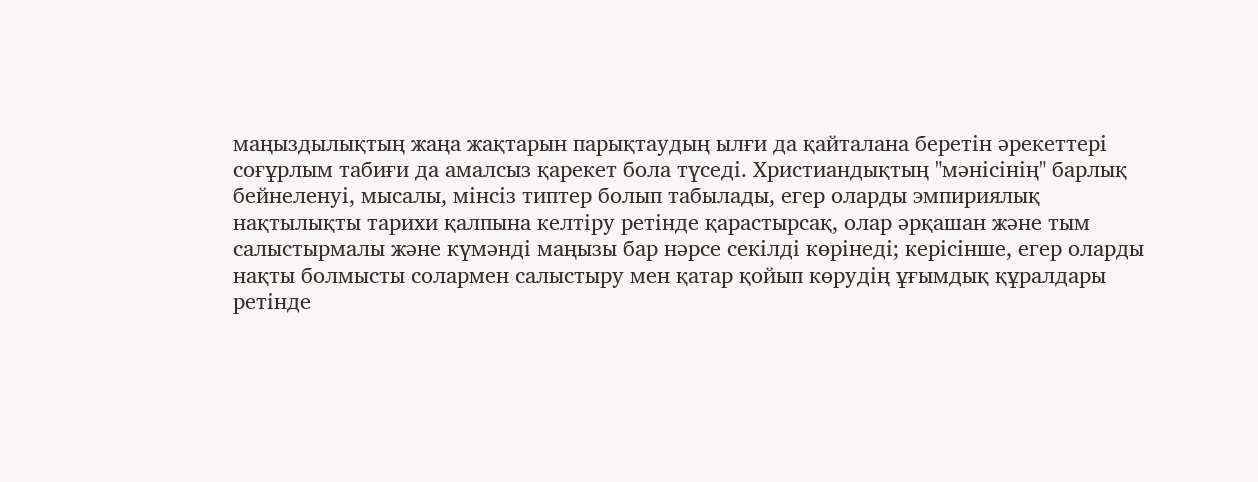маңыздылықтың жаңа жақтарын парықтаудың ылғи да қайталана беретін әрекеттері
соғұрлым табиғи да амалсыз қарекет бола түседі. Христиандықтың "мәнісінің" барлық
бейнеленуі, мысалы, мінсіз типтер болып табылады, егер оларды эмпириялық
нақтылықты тарихи қалпына келтіру ретінде қарастырсақ, олар әрқашан және тым
салыстырмалы және күмәнді маңызы бар нәрсе секілді көрінеді; керісінше, егер оларды
нақты болмысты солармен салыстыру мен қатар қойып көрудің ұғымдық құралдары
ретінде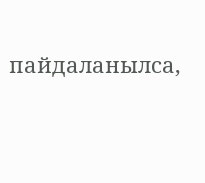пайдаланылса,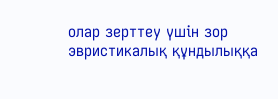олар зерттеу үшін зор эвристикалық құндылыққа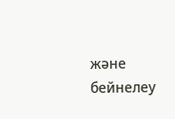және бейнелеу